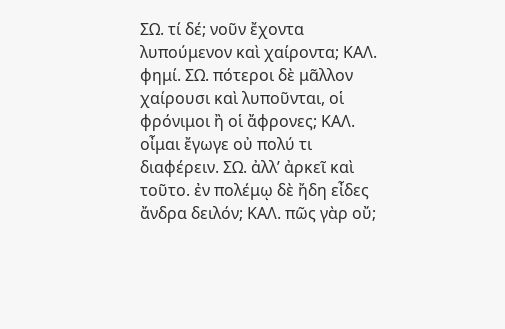ΣΩ. τί δέ; νοῦν ἔχοντα λυπούμενον καὶ χαίροντα; ΚΑΛ. φημί. ΣΩ. πότεροι δὲ μᾶλλον χαίρουσι καὶ λυποῦνται, οἱ φρόνιμοι ἢ οἱ ἄφρονες; ΚΑΛ. οἶμαι ἔγωγε οὐ πολύ τι διαφέρειν. ΣΩ. ἀλλʼ ἀρκεῖ καὶ τοῦτο. ἐν πολέμῳ δὲ ἤδη εἶδες ἄνδρα δειλόν; ΚΑΛ. πῶς γὰρ οὔ;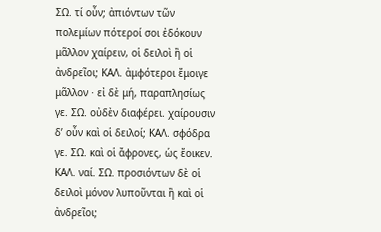ΣΩ. τί οὖν; ἀπιόντων τῶν πολεμίων πότεροί σοι ἐδόκουν μᾶλλον χαίρειν, οἱ δειλοὶ ἢ οἱ ἀνδρεῖοι; ΚΑΛ. ἀμφότεροι ἔμοιγε μᾶλλον · εἰ δὲ μή, παραπλησίως γε. ΣΩ. οὐδὲν διαφέρει. χαίρουσιν δʼ οὖν καὶ οἱ δειλοί; ΚΑΛ. σφόδρα γε. ΣΩ. καὶ οἱ ἄφρονες, ὡς ἔοικεν. ΚΑΛ. ναί. ΣΩ. προσιόντων δὲ οἱ δειλοὶ μόνον λυποῦνται ἢ καὶ οἱ ἀνδρεῖοι;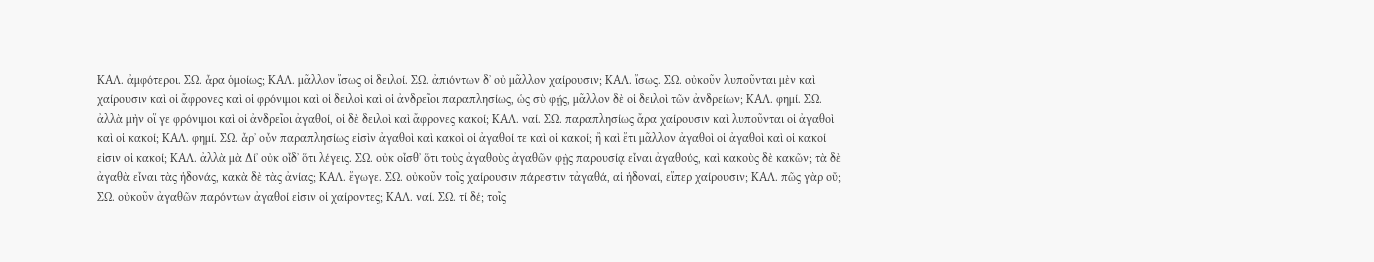ΚΑΛ. ἀμφότεροι. ΣΩ. ἆρα ὁμοίως; ΚΑΛ. μᾶλλον ἴσως οἱ δειλοί. ΣΩ. ἀπιόντων δʼ οὐ μᾶλλον χαίρουσιν; ΚΑΛ. ἴσως. ΣΩ. οὐκοῦν λυποῦνται μὲν καὶ χαίρουσιν καὶ οἱ ἄφρονες καὶ οἱ φρόνιμοι καὶ οἱ δειλοὶ καὶ οἱ ἀνδρεῖοι παραπλησίως, ὡς σὺ φῄς, μᾶλλον δὲ οἱ δειλοὶ τῶν ἀνδρείων; ΚΑΛ. φημί. ΣΩ. ἀλλὰ μὴν οἵ γε φρόνιμοι καὶ οἱ ἀνδρεῖοι ἀγαθοί, οἱ δὲ δειλοὶ καὶ ἄφρονες κακοί; ΚΑΛ. ναί. ΣΩ. παραπλησίως ἄρα χαίρουσιν καὶ λυποῦνται οἱ ἀγαθοὶ καὶ οἱ κακοί; ΚΑΛ. φημί. ΣΩ. ἆρʼ οὖν παραπλησίως εἰσὶν ἀγαθοὶ καὶ κακοὶ οἱ ἀγαθοί τε καὶ οἱ κακοί; ἢ καὶ ἔτι μᾶλλον ἀγαθοὶ οἱ ἀγαθοὶ καὶ οἱ κακοί εἰσιν οἱ κακοί; ΚΑΛ. ἀλλὰ μὰ Δίʼ οὐκ οἶδʼ ὅτι λέγεις. ΣΩ. οὐκ οἶσθʼ ὅτι τοὺς ἀγαθοὺς ἀγαθῶν φῂς παρουσίᾳ εἶναι ἀγαθούς, καὶ κακοὺς δὲ κακῶν; τὰ δὲ ἀγαθὰ εἶναι τὰς ἡδονάς, κακὰ δὲ τὰς ἀνίας; ΚΑΛ. ἔγωγε. ΣΩ. οὐκοῦν τοῖς χαίρουσιν πάρεστιν τἀγαθά, αἱ ἡδοναί, εἴπερ χαίρουσιν; ΚΑΛ. πῶς γὰρ οὔ; ΣΩ. οὐκοῦν ἀγαθῶν παρόντων ἀγαθοί εἰσιν οἱ χαίροντες; ΚΑΛ. ναί. ΣΩ. τί δέ; τοῖς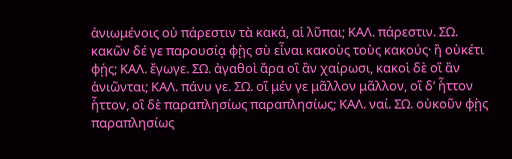ἀνιωμένοις οὐ πάρεστιν τὰ κακά, αἱ λῦπαι; ΚΑΛ. πάρεστιν. ΣΩ. κακῶν δέ γε παρουσίᾳ φῂς σὺ εἶναι κακοὺς τοὺς κακούς· ἢ οὐκέτι φῄς; ΚΑΛ. ἔγωγε. ΣΩ. ἀγαθοὶ ἄρα οἳ ἂν χαίρωσι, κακοὶ δὲ οἳ ἂν ἀνιῶνται; ΚΑΛ. πάνυ γε. ΣΩ. οἳ μέν γε μᾶλλον μᾶλλον, οἳ δʼ ἧττον ἧττον, οἳ δὲ παραπλησίως παραπλησίως; ΚΑΛ. ναί. ΣΩ. οὐκοῦν φῂς παραπλησίως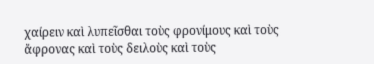χαίρειν καὶ λυπεῖσθαι τοὺς φρονίμους καὶ τοὺς ἄφρονας καὶ τοὺς δειλοὺς καὶ τοὺς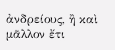ἀνδρείους, ἢ καὶ μᾶλλον ἔτι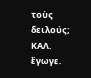τοὺς δειλούς; ΚΑΛ. ἔγωγε.